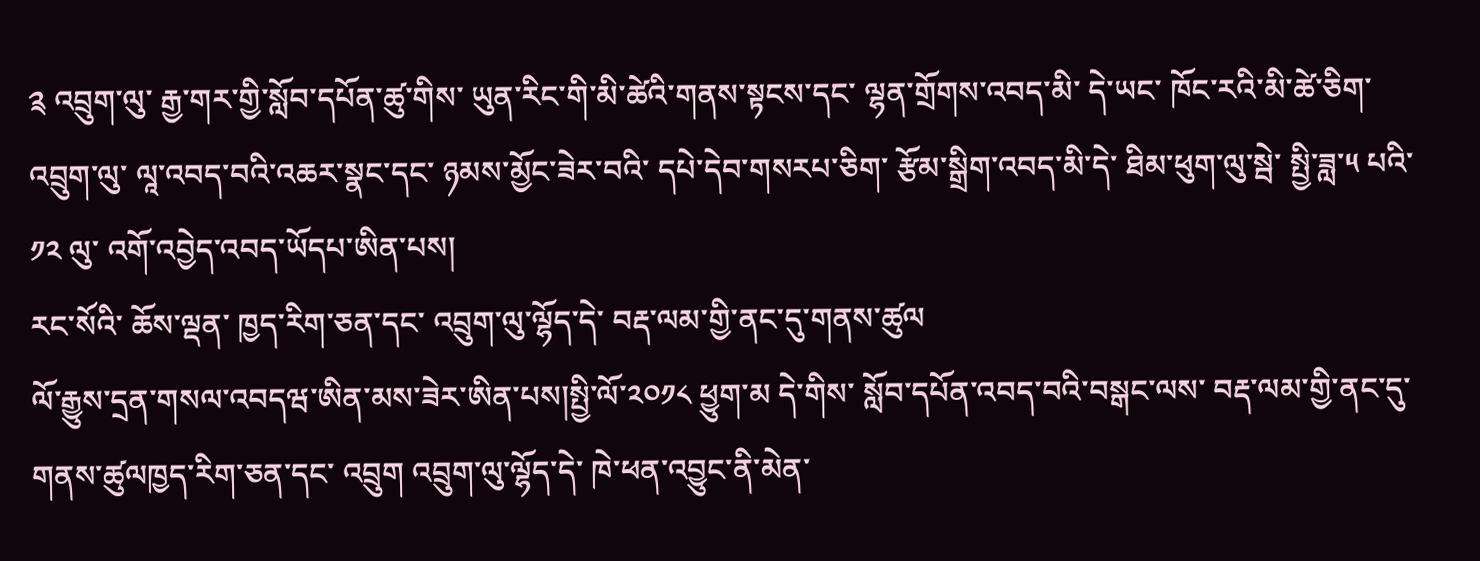༉ འབྲུག་ལུ་ རྒྱ་གར་གྱི་སློབ་དཔོན་ཚུ་གིས་ ཡུན་རིང་གི་མི་ཚེའི་གནས་སྟངས་དང་ ལྷན་གྲོགས་འབད་མི་ དེ་ཡང་ ཁོང་རའི་མི་ཚེ་ཅིག་ འབྲུག་ལུ་ ལཱ་འབད་བའི་འཆར་སྣང་དང་ ཉམས་མྱོང་ཟེར་བའི་ དཔེ་དེབ་གསརཔ་ཅིག་ རྩོམ་སྒྲིག་འབད་མི་དེ་ ཐིམ་ཕུག་ལུ་སྦེ་ སྤྱི་ཟླ་༥ པའི་༡༢ ལུ་ འགོ་འབྱེད་འབད་ཡོདཔ་ཨིན་པས།
རང་སོའི་ ཆོས་ལྡན་ ཁྱད་རིག་ཅན་དང་ འབྲུག་ལུ་ལྷོད་དེ་ བརྡ་ལམ་གྱི་ནང་དུ་གནས་ཚུལ
ལོ་རྒྱུས་དྲན་གསལ་འབདཝ་ཨིན་མས་ཟེར་ཨིན་པས།སྤྱི་ལོ་༢༠༡༨ ཕྱུག་མ དེ་གིས་ སློབ་དཔོན་འབད་བའི་བསྒང་ལས་ བརྡ་ལམ་གྱི་ནང་དུ་གནས་ཚུལཁྱད་རིག་ཅན་དང་ འབྲུག འབྲུག་ལུ་ལྷོད་དེ་ ཁེ་ཕན་འབྱུང་ནི་མེན་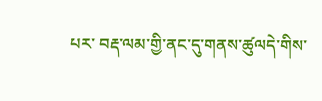པར་ བརྡ་ལམ་གྱི་ནང་དུ་གནས་ཚུལདེ་གིས་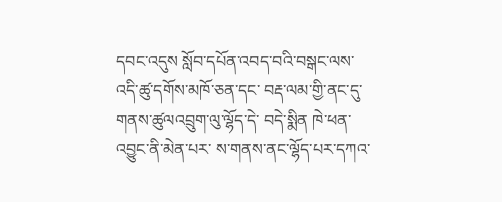དབང་འདུས སློབ་དཔོན་འབད་བའི་བསྒང་ལས་ འདི་ཚུ་དགོས་མཁོ་ཅན་དང་ བརྡ་ལམ་གྱི་ནང་དུ་གནས་ཚུལའབྲུག་ལུ་ལྷོད་དེ་ བདེ་སྨིན ཁེ་ཕན་འབྱུང་ནི་མེན་པར་ ས་གནས་ནང་ལྷོད་པར་དཀའ་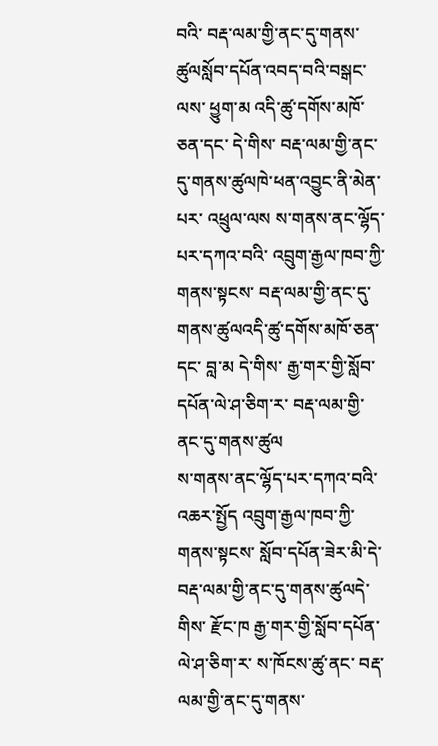བའི་ བརྡ་ལམ་གྱི་ནང་དུ་གནས་ཚུལསློབ་དཔོན་འབད་བའི་བསྒང་ལས་ ཕྱུག་མ འདི་ཚུ་དགོས་མཁོ་ཅན་དང་ དེ་གིས་ བརྡ་ལམ་གྱི་ནང་དུ་གནས་ཚུལཁེ་ཕན་འབྱུང་ནི་མེན་པར་ འཕྲུལ་ལས ས་གནས་ནང་ལྷོད་པར་དཀའ་བའི་ འབྲུག་རྒྱལ་ཁབ་ཀྱི་གནས་སྟངས་ བརྡ་ལམ་གྱི་ནང་དུ་གནས་ཚུལའདི་ཚུ་དགོས་མཁོ་ཅན་དང་ བླ་མ དེ་གིས་ རྒྱ་གར་གྱི་སློབ་དཔོན་ལེ་ཤ་ཅིག་ར་ བརྡ་ལམ་གྱི་ནང་དུ་གནས་ཚུལ
ས་གནས་ནང་ལྷོད་པར་དཀའ་བའི་ འཆར་སྤྱོད འབྲུག་རྒྱལ་ཁབ་ཀྱི་གནས་སྟངས་ སློབ་དཔོན་ཟེར་མི་དེ་ བརྡ་ལམ་གྱི་ནང་དུ་གནས་ཚུལདེ་གིས་ རྫོང་ཁ རྒྱ་གར་གྱི་སློབ་དཔོན་ལེ་ཤ་ཅིག་ར་ ས་ཁོངས་ཚུ་ནང་ བརྡ་ལམ་གྱི་ནང་དུ་གནས་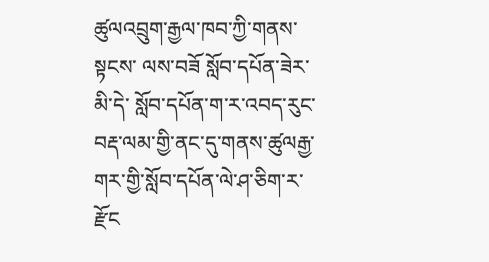ཚུལའབྲུག་རྒྱལ་ཁབ་ཀྱི་གནས་སྟངས་ ལས་བཟོ སློབ་དཔོན་ཟེར་མི་དེ་ སློབ་དཔོན་ག་ར་འབད་རུང་ བརྡ་ལམ་གྱི་ནང་དུ་གནས་ཚུལརྒྱ་གར་གྱི་སློབ་དཔོན་ལེ་ཤ་ཅིག་ར་ རྫོང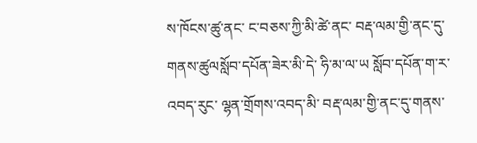ས་ཁོངས་ཚུ་ནང་ ང་བཅས་ཀྱི་མི་ཚེ་ནང་ བརྡ་ལམ་གྱི་ནང་དུ་གནས་ཚུལསློབ་དཔོན་ཟེར་མི་དེ་ ཧི་མ་ལ་ཡ སློབ་དཔོན་ག་ར་འབད་རུང་ ལྷན་གྲོགས་འབད་མི་ བརྡ་ལམ་གྱི་ནང་དུ་གནས་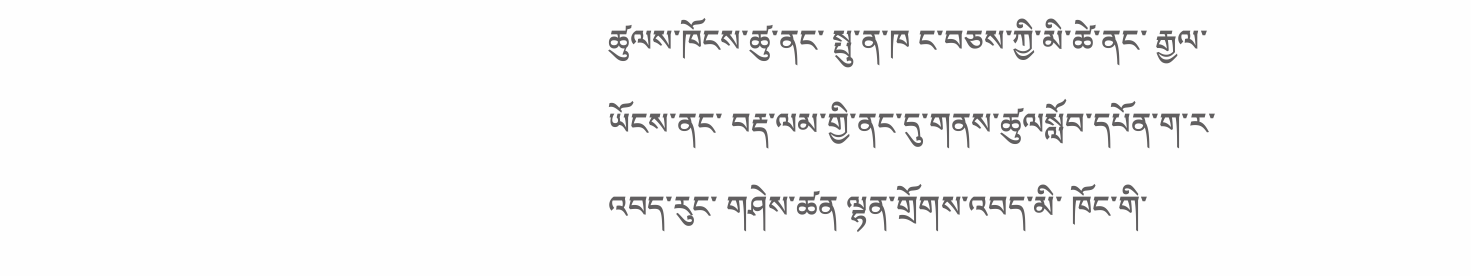ཚུལས་ཁོངས་ཚུ་ནང་ སྤུ་ན་ཁ ང་བཅས་ཀྱི་མི་ཚེ་ནང་ རྒྱལ་ཡོངས་ནང་ བརྡ་ལམ་གྱི་ནང་དུ་གནས་ཚུལསློབ་དཔོན་ག་ར་འབད་རུང་ གཤེས་ཚན ལྷན་གྲོགས་འབད་མི་ ཁོང་གི་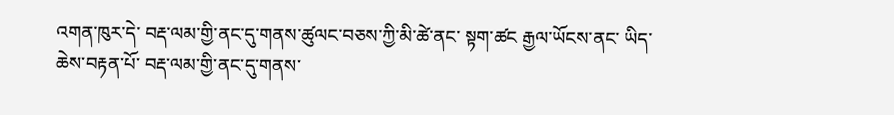འགན་ཁུར་དེ་ བརྡ་ལམ་གྱི་ནང་དུ་གནས་ཚུལང་བཅས་ཀྱི་མི་ཚེ་ནང་ སྟག་ཚང རྒྱལ་ཡོངས་ནང་ ཡིད་ཆེས་བརྟན་པོ་ བརྡ་ལམ་གྱི་ནང་དུ་གནས་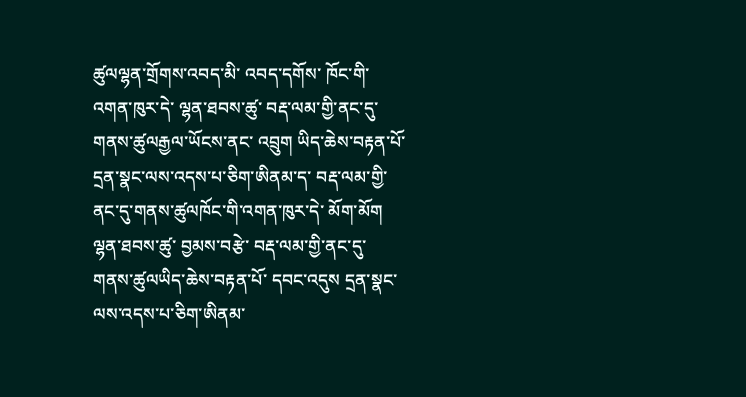ཚུལལྷན་གྲོགས་འབད་མི་ འབད་དགོས་ ཁོང་གི་འགན་ཁུར་དེ་ ལྷན་ཐབས་ཚུ་ བརྡ་ལམ་གྱི་ནང་དུ་གནས་ཚུལརྒྱལ་ཡོངས་ནང་ འབྲུག ཡིད་ཆེས་བརྟན་པོ་ དྲན་སྣང་ལས་འདས་པ་ཅིག་ཨིནམ་ད་ བརྡ་ལམ་གྱི་ནང་དུ་གནས་ཚུལཁོང་གི་འགན་ཁུར་དེ་ མོག་མོག ལྷན་ཐབས་ཚུ་ བྱམས་བརྩེ་ བརྡ་ལམ་གྱི་ནང་དུ་གནས་ཚུལཡིད་ཆེས་བརྟན་པོ་ དབང་འདུས དྲན་སྣང་ལས་འདས་པ་ཅིག་ཨིནམ་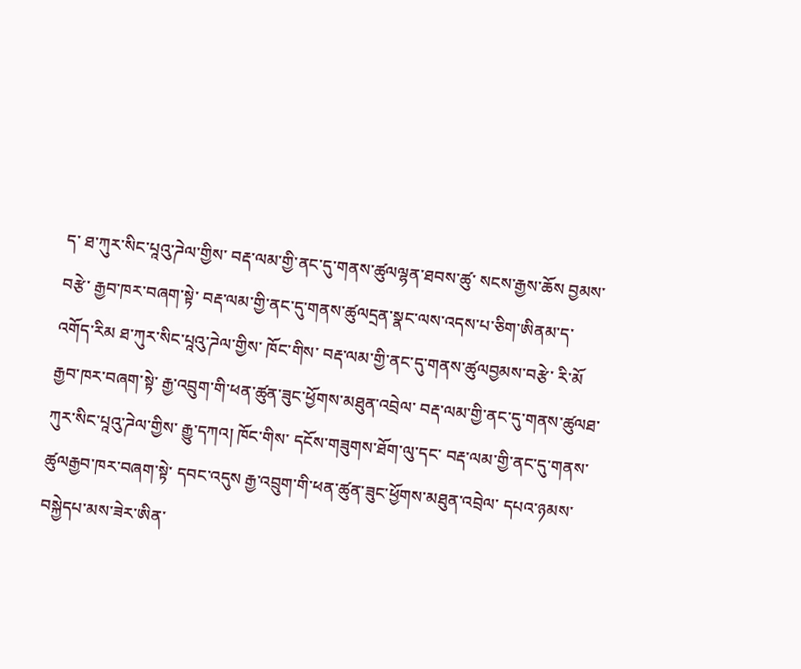ད་ ཐ་ཀུར་སིང་པཱའུ་ཌེལ་གྱིས་ བརྡ་ལམ་གྱི་ནང་དུ་གནས་ཚུལལྷན་ཐབས་ཚུ་ སངས་རྒྱས་ཆོས བྱམས་བརྩེ་ རྒྱབ་ཁར་བཞག་སྟེ་ བརྡ་ལམ་གྱི་ནང་དུ་གནས་ཚུལདྲན་སྣང་ལས་འདས་པ་ཅིག་ཨིནམ་ད་ འགོད་རིམ ཐ་ཀུར་སིང་པཱའུ་ཌེལ་གྱིས་ ཁོང་གིས་ བརྡ་ལམ་གྱི་ནང་དུ་གནས་ཚུལབྱམས་བརྩེ་ རི་མོ རྒྱབ་ཁར་བཞག་སྟེ་ རྒྱ་འབྲུག་གི་ཕན་ཚུན་ཟུང་ཕྱོགས་མཐུན་འབྲེལ་ བརྡ་ལམ་གྱི་ནང་དུ་གནས་ཚུལཐ་ཀུར་སིང་པཱའུ་ཌེལ་གྱིས་ རྒྱུ་དཀའ། ཁོང་གིས་ དངོས་གཟུགས་ཐོག་ལུ་དང་ བརྡ་ལམ་གྱི་ནང་དུ་གནས་ཚུལརྒྱབ་ཁར་བཞག་སྟེ་ དབང་འདུས རྒྱ་འབྲུག་གི་ཕན་ཚུན་ཟུང་ཕྱོགས་མཐུན་འབྲེལ་ དཔའ་ཉམས་བསྐྱེདཔ་མས་ཟེར་ཨིན་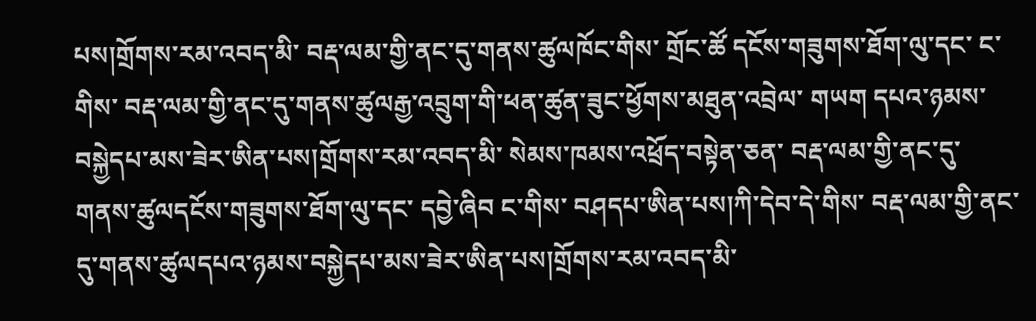པས།གྲོགས་རམ་འབད་མི་ བརྡ་ལམ་གྱི་ནང་དུ་གནས་ཚུལཁོང་གིས་ གྲོང་ཚོ དངོས་གཟུགས་ཐོག་ལུ་དང་ ང་གིས་ བརྡ་ལམ་གྱི་ནང་དུ་གནས་ཚུལརྒྱ་འབྲུག་གི་ཕན་ཚུན་ཟུང་ཕྱོགས་མཐུན་འབྲེལ་ གཡག དཔའ་ཉམས་བསྐྱེདཔ་མས་ཟེར་ཨིན་པས།གྲོགས་རམ་འབད་མི་ སེམས་ཁམས་འཕྲོད་བསྟེན་ཅན་ བརྡ་ལམ་གྱི་ནང་དུ་གནས་ཚུལདངོས་གཟུགས་ཐོག་ལུ་དང་ དབྱེ་ཞིབ ང་གིས་ བཤདཔ་ཨིན་པས།ཀི་དེབ་དེ་གིས་ བརྡ་ལམ་གྱི་ནང་དུ་གནས་ཚུལདཔའ་ཉམས་བསྐྱེདཔ་མས་ཟེར་ཨིན་པས།གྲོགས་རམ་འབད་མི་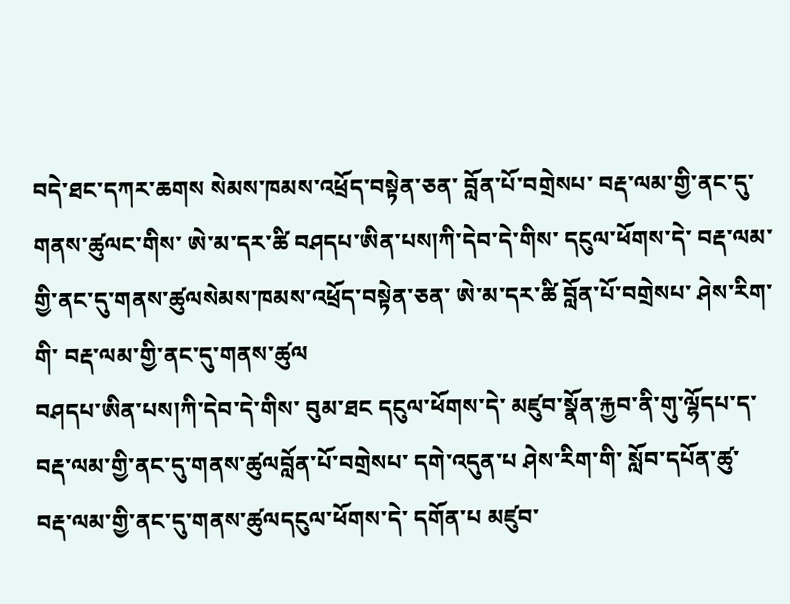བདེ་ཐང་དཀར་ཆགས སེམས་ཁམས་འཕྲོད་བསྟེན་ཅན་ བློན་པོ་བགྲེསཔ་ བརྡ་ལམ་གྱི་ནང་དུ་གནས་ཚུལང་གིས་ ཨེ་མ་དར་ཚི བཤདཔ་ཨིན་པས།ཀི་དེབ་དེ་གིས་ དངུལ་ཕོགས་དེ་ བརྡ་ལམ་གྱི་ནང་དུ་གནས་ཚུལསེམས་ཁམས་འཕྲོད་བསྟེན་ཅན་ ཨེ་མ་དར་ཚི བློན་པོ་བགྲེསཔ་ ཤེས་རིག་གི་ བརྡ་ལམ་གྱི་ནང་དུ་གནས་ཚུལ
བཤདཔ་ཨིན་པས།ཀི་དེབ་དེ་གིས་ བུམ་ཐང དངུལ་ཕོགས་དེ་ མཛུབ་སྣོན་རྐྱབ་ནི་གུ་ལྷོདཔ་ད་ བརྡ་ལམ་གྱི་ནང་དུ་གནས་ཚུལབློན་པོ་བགྲེསཔ་ དགེ་འདུན་པ ཤེས་རིག་གི་ སློབ་དཔོན་ཚུ་ བརྡ་ལམ་གྱི་ནང་དུ་གནས་ཚུལདངུལ་ཕོགས་དེ་ དགོན་པ མཛུབ་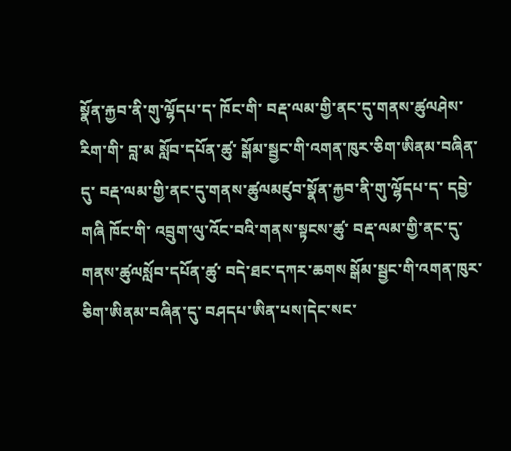སྣོན་རྐྱབ་ནི་གུ་ལྷོདཔ་ད་ ཁོང་གི་ བརྡ་ལམ་གྱི་ནང་དུ་གནས་ཚུལཤེས་རིག་གི་ བླ་མ སློབ་དཔོན་ཚུ་ སྒོམ་སྦྱང་གི་འགན་ཁུར་ཅིག་ཨིནམ་བཞིན་དུ་ བརྡ་ལམ་གྱི་ནང་དུ་གནས་ཚུལམཛུབ་སྣོན་རྐྱབ་ནི་གུ་ལྷོདཔ་ད་ དབྱེ་གཞི ཁོང་གི་ འབྲུག་ལུ་འོང་བའི་གནས་སྟངས་ཚུ་ བརྡ་ལམ་གྱི་ནང་དུ་གནས་ཚུལསློབ་དཔོན་ཚུ་ བདེ་ཐང་དཀར་ཆགས སྒོམ་སྦྱང་གི་འགན་ཁུར་ཅིག་ཨིནམ་བཞིན་དུ་ བཤདཔ་ཨིན་པས།དེང་སང་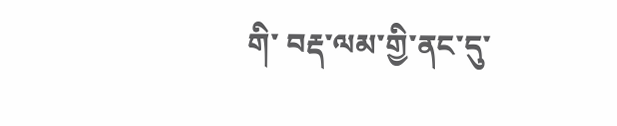གི་ བརྡ་ལམ་གྱི་ནང་དུ་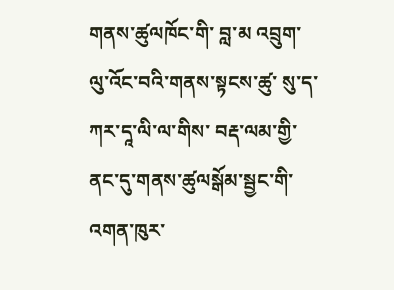གནས་ཚུལཁོང་གི་ བླ་མ འབྲུག་ལུ་འོང་བའི་གནས་སྟངས་ཚུ་ སུ་ད་ཀར་དཱ་ལི་ལ་གིས་ བརྡ་ལམ་གྱི་ནང་དུ་གནས་ཚུལསྒོམ་སྦྱང་གི་འགན་ཁུར་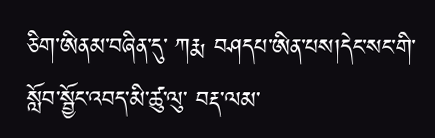ཅིག་ཨིནམ་བཞིན་དུ་ ཀརྨ བཤདཔ་ཨིན་པས།དེང་སང་གི་ སློབ་སྦྱོང་འབད་མི་ཚུ་ལུ་ བརྡ་ལམ་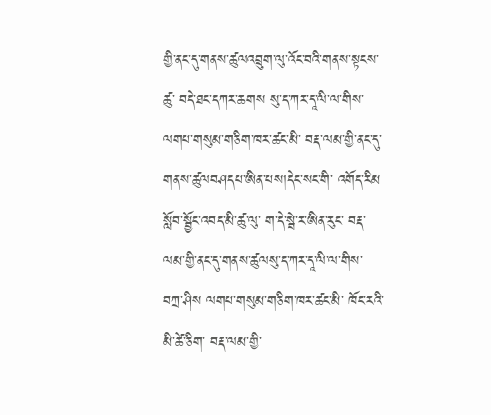གྱི་ནང་དུ་གནས་ཚུལའབྲུག་ལུ་འོང་བའི་གནས་སྟངས་ཚུ་ བདེ་ཐང་དཀར་ཆགས སུ་ད་ཀར་དཱ་ལི་ལ་གིས་ ལགཔ་གསུམ་གཅིག་ཁར་ཚང་མི་ བརྡ་ལམ་གྱི་ནང་དུ་གནས་ཚུལབཤདཔ་ཨིན་པས།དེང་སང་གི་ འགོད་རིམ སློབ་སྦྱོང་འབད་མི་ཚུ་ལུ་ ག་དེ་སྦེ་ར་ཨིན་རུང་ བརྡ་ལམ་གྱི་ནང་དུ་གནས་ཚུལསུ་ད་ཀར་དཱ་ལི་ལ་གིས་ བཀྲ་ཤིས ལགཔ་གསུམ་གཅིག་ཁར་ཚང་མི་ ཁོང་རའི་མི་ཚེ་ཅིག་ བརྡ་ལམ་གྱི་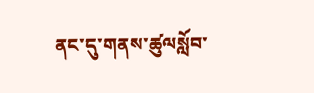ནང་དུ་གནས་ཚུལསློབ་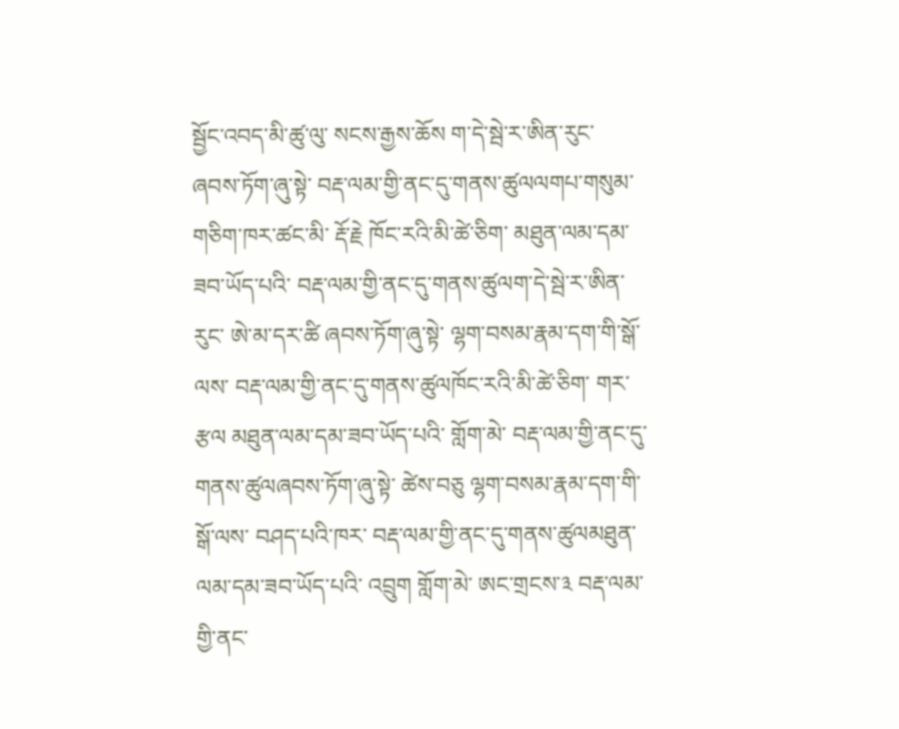སྦྱོང་འབད་མི་ཚུ་ལུ་ སངས་རྒྱས་ཆོས ག་དེ་སྦེ་ར་ཨིན་རུང་ ཞབས་ཏོག་ཞུ་སྟེ་ བརྡ་ལམ་གྱི་ནང་དུ་གནས་ཚུལལགཔ་གསུམ་གཅིག་ཁར་ཚང་མི་ རྡོ་རྗེ ཁོང་རའི་མི་ཚེ་ཅིག་ མཐུན་ལམ་དམ་ཟབ་ཡོད་པའི་ བརྡ་ལམ་གྱི་ནང་དུ་གནས་ཚུལག་དེ་སྦེ་ར་ཨིན་རུང་ ཨེ་མ་དར་ཚི ཞབས་ཏོག་ཞུ་སྟེ་ ལྷག་བསམ་རྣམ་དག་གི་སྒོ་ལས་ བརྡ་ལམ་གྱི་ནང་དུ་གནས་ཚུལཁོང་རའི་མི་ཚེ་ཅིག་ གར་རྩལ མཐུན་ལམ་དམ་ཟབ་ཡོད་པའི་ གློག་མེ་ བརྡ་ལམ་གྱི་ནང་དུ་གནས་ཚུལཞབས་ཏོག་ཞུ་སྟེ་ ཚེས་བཅུ ལྷག་བསམ་རྣམ་དག་གི་སྒོ་ལས་ བཤད་པའི་ཁར་ བརྡ་ལམ་གྱི་ནང་དུ་གནས་ཚུལམཐུན་ལམ་དམ་ཟབ་ཡོད་པའི་ འབྲུག གློག་མེ་ ཨང་གྲངས་༣ བརྡ་ལམ་གྱི་ནང་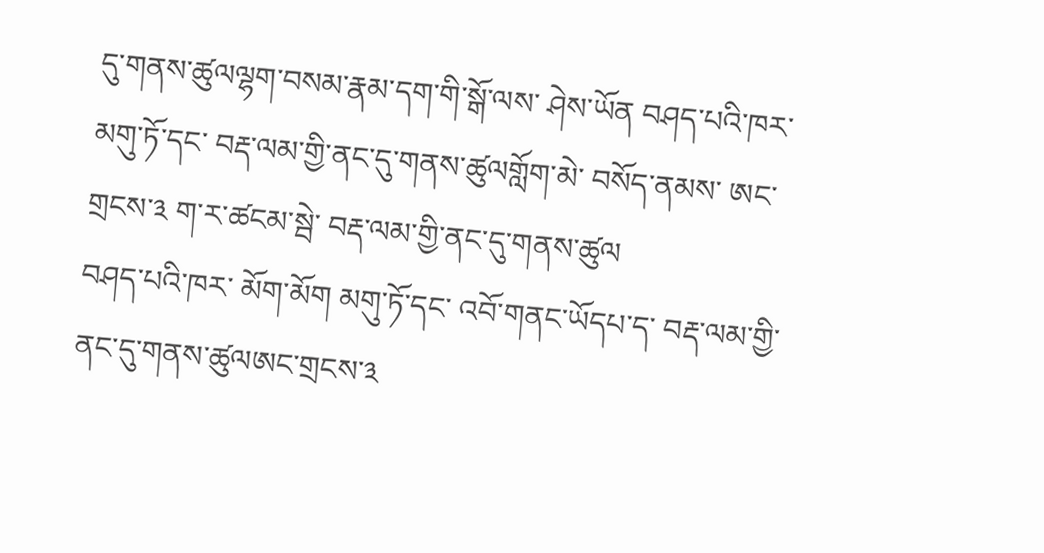དུ་གནས་ཚུལལྷག་བསམ་རྣམ་དག་གི་སྒོ་ལས་ ཤེས་ཡོན བཤད་པའི་ཁར་ མགུ་ཏོ་དང་ བརྡ་ལམ་གྱི་ནང་དུ་གནས་ཚུལགློག་མེ་ བསོད་ནམས་ ཨང་གྲངས་༣ ག་ར་ཚངམ་སྦེ་ བརྡ་ལམ་གྱི་ནང་དུ་གནས་ཚུལ
བཤད་པའི་ཁར་ མོག་མོག མགུ་ཏོ་དང་ འབོ་གནང་ཡོདཔ་ད་ བརྡ་ལམ་གྱི་ནང་དུ་གནས་ཚུལཨང་གྲངས་༣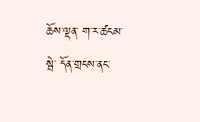ཆོས་ལྡན་ ག་ར་ཚངམ་སྦེ་ དོན་གྲངས་ནང་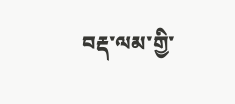བརྡ་ལམ་གྱི་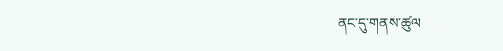ནང་དུ་གནས་ཚུལ